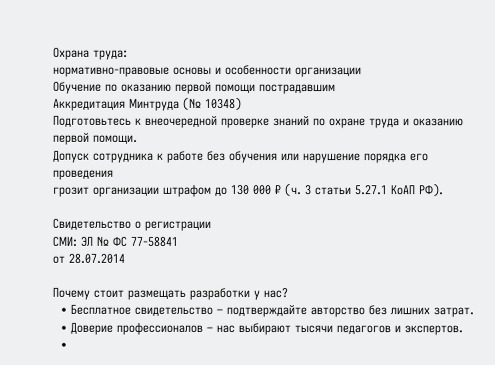Охрана труда:
нормативно-правовые основы и особенности организации
Обучение по оказанию первой помощи пострадавшим
Аккредитация Минтруда (№ 10348)
Подготовьтесь к внеочередной проверке знаний по охране труда и оказанию первой помощи.
Допуск сотрудника к работе без обучения или нарушение порядка его проведения
грозит организации штрафом до 130 000 ₽ (ч. 3 статьи 5.27.1 КоАП РФ).

Свидетельство о регистрации
СМИ: ЭЛ № ФС 77-58841
от 28.07.2014

Почему стоит размещать разработки у нас?
  • Бесплатное свидетельство – подтверждайте авторство без лишних затрат.
  • Доверие профессионалов – нас выбирают тысячи педагогов и экспертов.
  •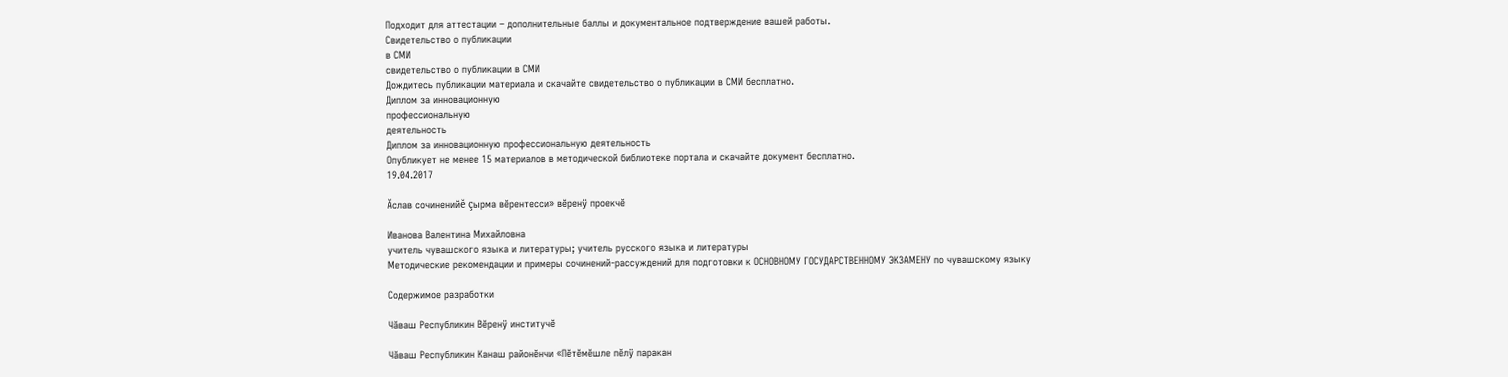Подходит для аттестации – дополнительные баллы и документальное подтверждение вашей работы.
Свидетельство о публикации
в СМИ
свидетельство о публикации в СМИ
Дождитесь публикации материала и скачайте свидетельство о публикации в СМИ бесплатно.
Диплом за инновационную
профессиональную
деятельность
Диплом за инновационную профессиональную деятельность
Опубликует не менее 15 материалов в методической библиотеке портала и скачайте документ бесплатно.
19.04.2017

Ăслав сочиненийĕ çырма вĕрентесси» вĕренÿ проекчĕ

Иванова Валентина Михайловна
учитель чувашского языка и литературы; учитель русского языка и литературы
Методические рекомендации и примеры сочинений-рассуждений для подготовки к ОСНОВНОМУ ГОСУДАРСТВЕННОМУ ЭКЗАМЕНУ по чувашскому языку

Содержимое разработки

Чăваш Республикин Вĕренÿ институчĕ

Чăваш Республикин Канаш районĕнчи «Пĕтĕмĕшле пĕлÿ паракан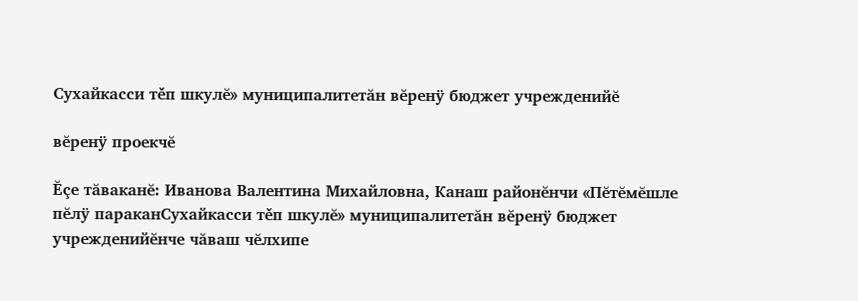Сухайкасси тěп шкулĕ» муниципалитетăн вĕренÿ бюджет учрежденийĕ

вĕренÿ проекчĕ

Ĕçе тăваканĕ: Иванова Валентина Михайловна, Канаш районĕнчи «Пĕтĕмĕшле пĕлÿ параканСухайкасси тěп шкулĕ» муниципалитетăн вĕренÿ бюджет учрежденийĕнче чăваш чĕлхипе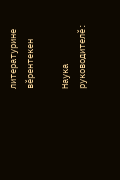литературине вĕрентекен

Наука руководителĕ: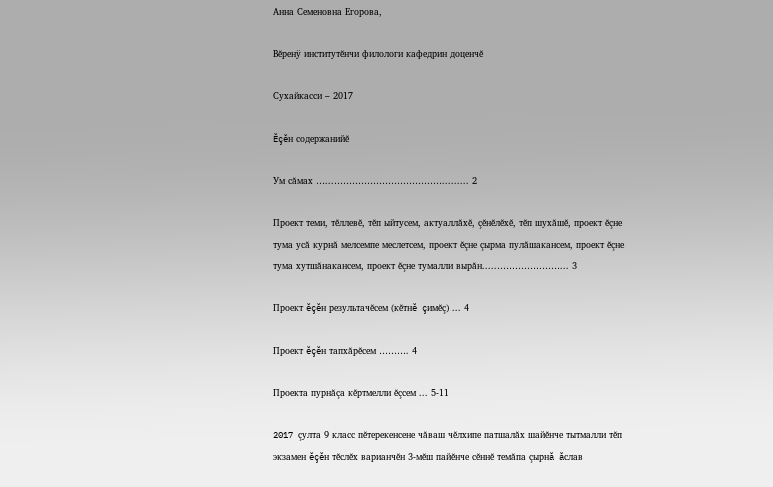Анна Семеновна Егорова,

Вĕренÿ институтĕнчи филологи кафедрин доценчĕ

Сухайкасси – 2017

Ĕçĕн содержанийĕ

Ум сăмах …...………………………………......... 2

Проект теми, тĕллевĕ, тĕп ыйтусем, актуаллăхĕ, çĕнĕлĕхĕ, тĕп шухăшĕ, проект ĕçне тума усă курнă мелсемпе меслетсем, проект ĕçне çырма пулăшакансем, проект ĕçне тума хутшăнакансем, проект ĕçне тумалли вырăн.....…………………... 3

Проект ĕçĕн результачĕсем (кĕтнĕ çимĕç) ... 4

Проект ĕçĕн тапхăрĕсем ………. 4

Проекта пурнăçа кĕртмелли ĕçсем ... 5-11

2017 çулта 9 класс пĕтерекенсене чăваш чĕлхипе патшалăх шайĕнче тытмалли тĕп экзамен ĕçĕн тĕслĕх варианчĕн 3-мĕш пайĕнче сĕннĕ темăпа çырнă ăслав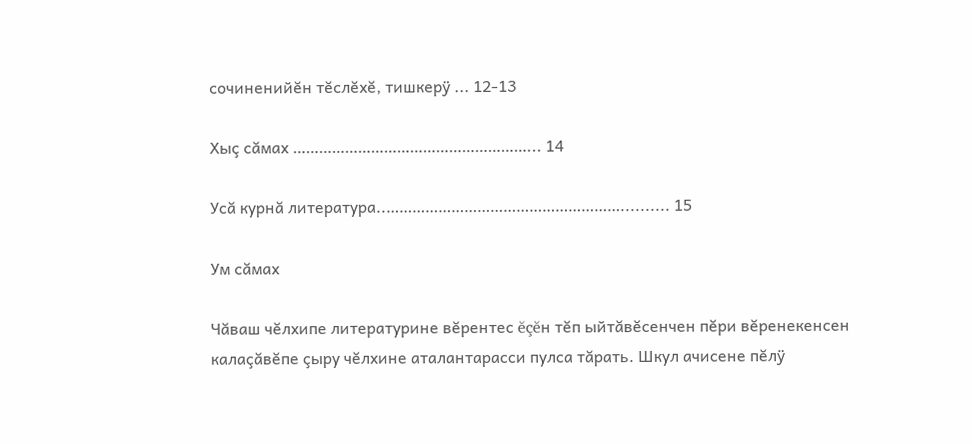сочиненийĕн тĕслĕхĕ, тишкерÿ ... 12-13

Хыç сăмах ………………………………………………... 14

Усă курнă литература..……………………………………………….......... 15

Ум сăмах

Чăваш чĕлхипе литературине вĕрентес ĕçĕн тĕп ыйтăвĕсенчен пĕри вĕренекенсен калаçăвĕпе çыру чĕлхине аталантарасси пулса тăрать. Шкул ачисене пĕлÿ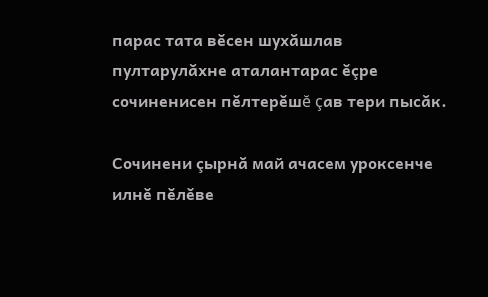парас тата вĕсен шухăшлав пултарулăхне аталантарас ĕçре сочиненисен пĕлтерĕшĕ çав тери пысăк.

Сочинени çырнă май ачасем уроксенче илнĕ пĕлĕве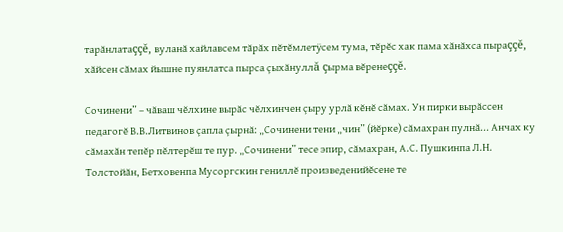тарăнлатаççĕ, вуланă хайлавсем тăрăх пĕтĕмлетÿсем тума, тĕрĕс хак пама хăнăхса пыраççĕ, хăйсен сăмах йышне пуянлатса пырса çыхăнуллă çырма вĕренеççĕ.

Сочинени” – чăваш чĕлхине вырăс чĕлхинчен çыру урлă кĕнĕ сăмах. Ун пирки вырăссен педагогĕ В.В.Литвинов çапла çырнă: „Сочинени тени „чин” (йĕрке) сăмахран пулнă... Анчах ку сăмахăн тепĕр пĕлтерĕш те пур. „Сочинени” тесе эпир, сăмахран, А.С. Пушкинпа Л.Н. Толстойăн, Бетховенпа Мусоргскин гениллĕ произведенийĕсене те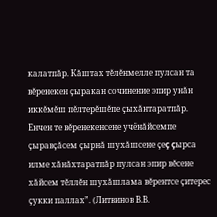калатпăр. Кăштах тĕлĕнмелле пулсан та вĕренекен çыракан сочинение эпир унăн иккĕмĕш пĕлтерĕшĕпе çыхăнтаратпăр. Енчен те вĕренекенсене учёнăйсемпе çыравçăсем çырнă шухăшсене çеç çырса илме хăнăхтаратпăр пулсан эпир вĕсене хăйсем тĕллĕн шухăшлама вĕрентсе çитерес çукки паллах”. (Литвинов В.В.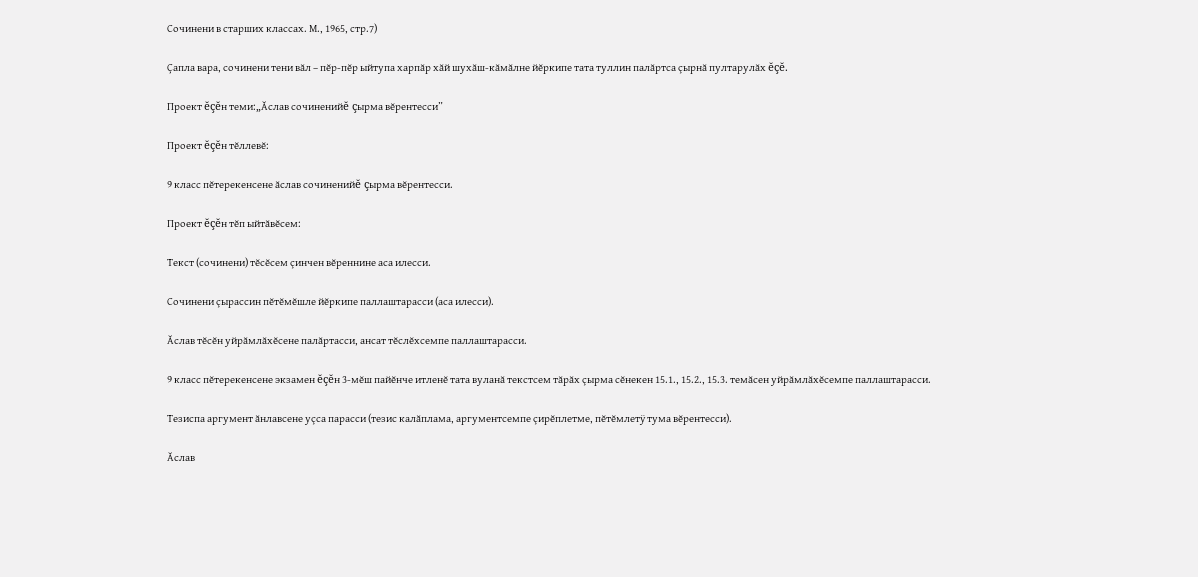Сочинени в старших классах. М., 1965, стр.7)

Çапла вара, сочинени тени вăл – пĕр-пĕр ыйтупа харпăр хăй шухăш-кăмăлне йĕркипе тата туллин палăртса çырнă пултарулăх ĕçĕ.

Проект ĕçĕн теми:„Ăслав сочиненийĕ çырма вĕрентесси”

Проект ĕçĕн тĕллевĕ:

9 класс пĕтерекенсене ăслав сочиненийĕ çырма вĕрентесси.

Проект ĕçĕн тĕп ыйтăвĕсем:

Текст (сочинени) тĕсĕсем çинчен вĕреннине аса илесси.

Сочинени çырассин пĕтĕмĕшле йĕркипе паллаштарасси (аса илесси).

Ăслав тĕсĕн уйрăмлăхĕсене палăртасси, ансат тĕслĕхсемпе паллаштарасси.

9 класс пĕтерекенсене экзамен ĕçĕн 3-мĕш пайĕнче итленĕ тата вуланă текстсем тăрăх çырма сĕнекен 15.1., 15.2., 15.3. темăсен уйрăмлăхĕсемпе паллаштарасси.

Тезиспа аргумент ăнлавсене уçса парасси (тезис калăплама, аргументсемпе çирĕплетме, пĕтĕмлетÿ тума вĕрентесси).

Ăслав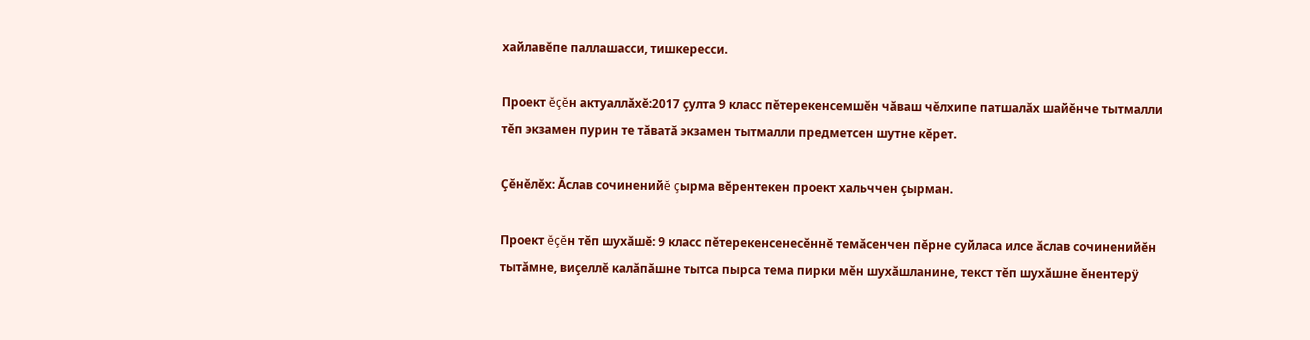хайлавĕпе паллашасси, тишкересси.

Проект ĕçĕн актуаллăхĕ:2017 çулта 9 класс пĕтерекенсемшĕн чăваш чĕлхипе патшалăх шайĕнче тытмалли тĕп экзамен пурин те тăватă экзамен тытмалли предметсен шутне кĕрет.

Çĕнĕлĕх: Ăслав сочиненийĕ çырма вĕрентекен проект хальччен çырман.

Проект ĕçĕн тĕп шухăшĕ: 9 класс пĕтерекенсенесĕннĕ темăсенчен пĕрне суйласа илсе ăслав сочиненийĕн тытăмне, виçеллĕ калăпăшне тытса пырса тема пирки мĕн шухăшланине, текст тĕп шухăшне ĕнентерÿ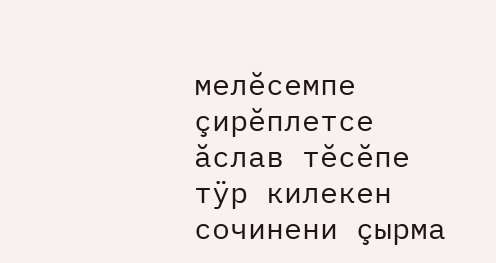мелĕсемпе çирĕплетсе ăслав тĕсĕпе тÿр килекен сочинени çырма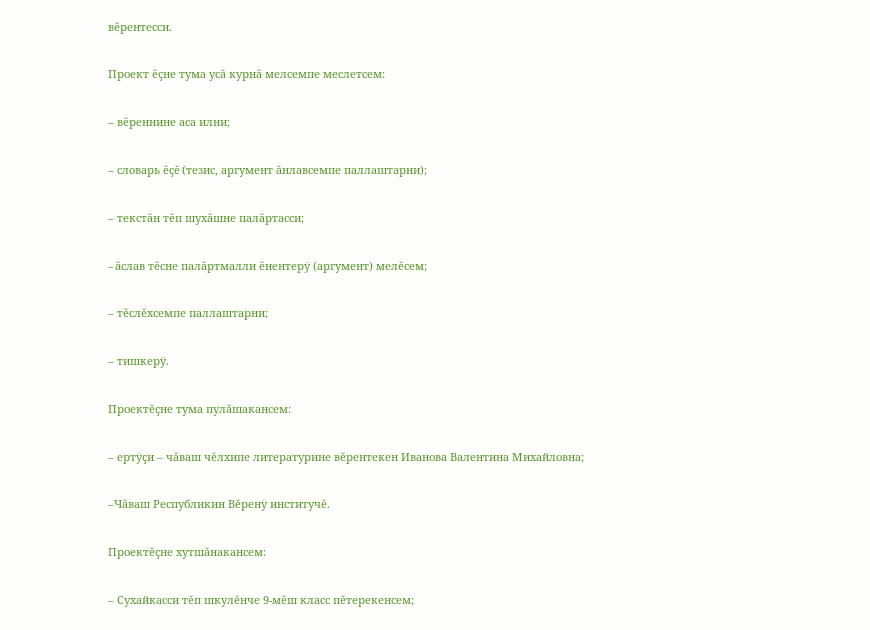вĕрентесси.

Проект ĕçне тума усă курнă мелсемпе меслетсем:

– вĕреннине аса илни;

– словарь ĕçĕ (тезис, аргумент ăнлавсемпе паллаштарни);

– текстăн тĕп шухăшне палăртасси;

– ăслав тĕсне палăртмалли ĕнентерÿ (аргумент) мелĕсем;

– тĕслĕхсемпе паллаштарни;

– тишкерÿ.

Проектĕçне тума пулăшакансем:

– ертÿçи – чăваш чĕлхипе литературине вĕрентекен Иванова Валентина Михайловна;

–Чăваш Республикин Вĕренÿ институчĕ.

Проектĕçне хутшăнакансем:

– Сухайкасси тĕп шкулĕнче 9-мĕш класс пĕтерекенсем;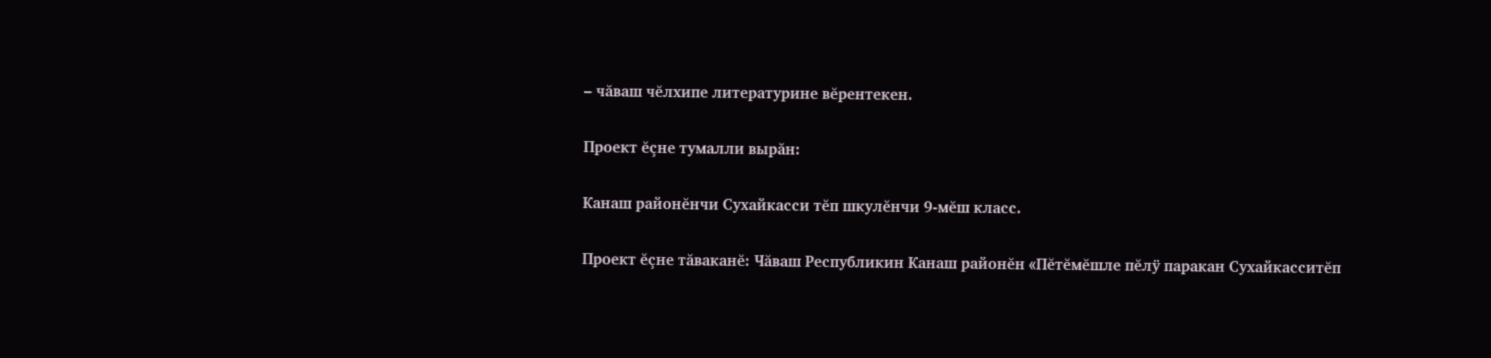– чăваш чĕлхипе литературине вĕрентекен.

Проект ĕçне тумалли вырăн:

Канаш районĕнчи Сухайкасси тĕп шкулĕнчи 9-мĕш класс.

Проект ĕçне тăваканĕ: Чăваш Республикин Канаш районĕн «Пĕтĕмĕшле пĕлÿ паракан Сухайкасситĕп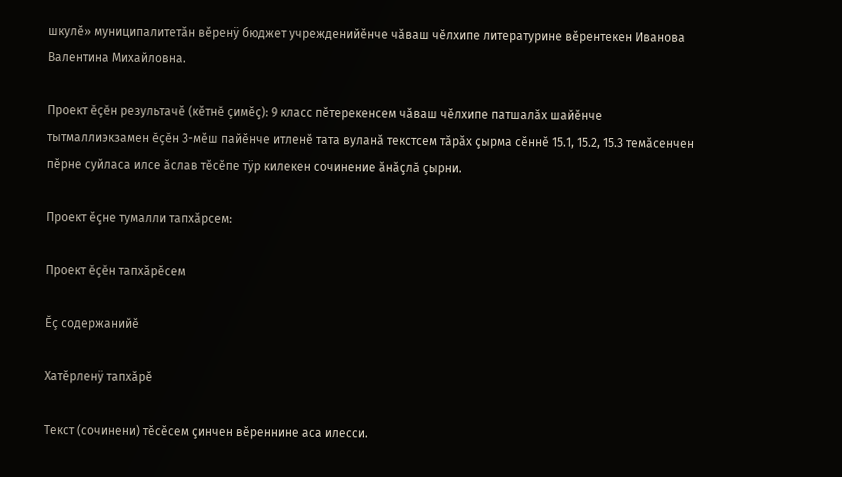шкулĕ» муниципалитетăн вĕренÿ бюджет учрежденийĕнче чăваш чĕлхипе литературине вĕрентекен Иванова Валентина Михайловна.

Проект ĕçĕн результачĕ (кĕтнĕ çимĕç): 9 класс пĕтерекенсем чăваш чĕлхипе патшалăх шайĕнче тытмаллиэкзамен ĕçĕн 3-мĕш пайĕнче итленĕ тата вуланă текстсем тăрăх çырма сĕннĕ 15.1, 15.2, 15.3 темăсенчен пĕрне суйласа илсе ăслав тĕсĕпе тÿр килекен сочинение ăнăçлă çырни.

Проект ĕçне тумалли тапхăрсем:

Проект ĕçĕн тапхăрĕсем

Ĕç содержанийĕ

Хатĕрленÿ тапхăрĕ

Текст (сочинени) тĕсĕсем çинчен вĕреннине аса илесси.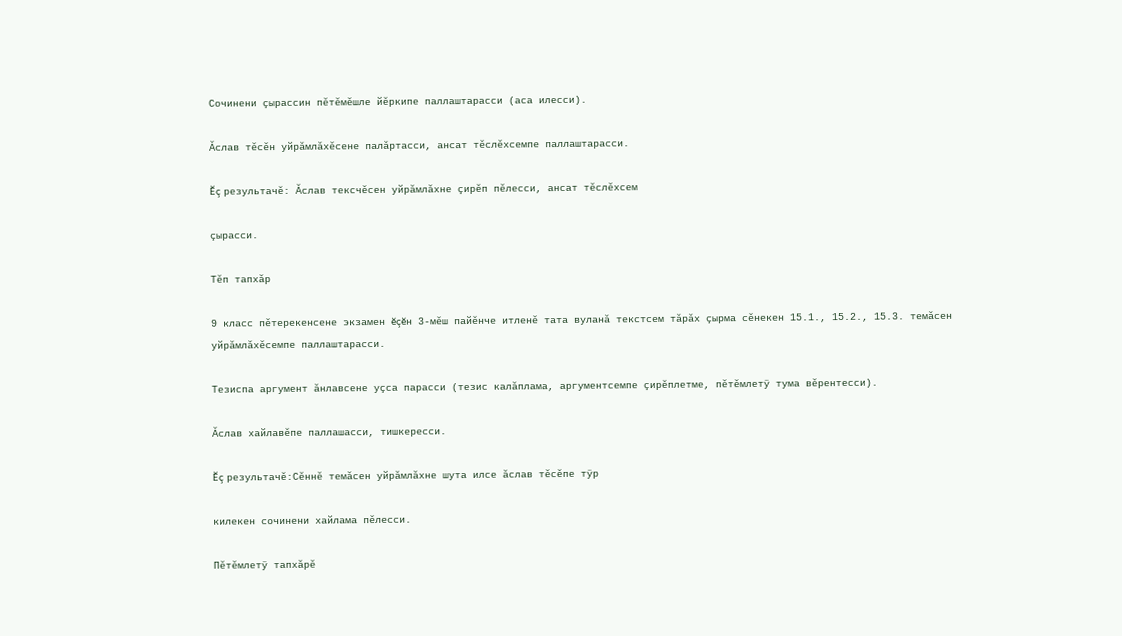Сочинени çырассин пĕтĕмĕшле йĕркипе паллаштарасси (аса илесси).

Ăслав тĕсĕн уйрăмлăхĕсене палăртасси, ансат тĕслĕхсемпе паллаштарасси.

Ĕç результачĕ: Ăслав тексчĕсен уйрăмлăхне çирĕп пĕлесси, ансат тĕслĕхсем

çырасси.

Тĕп тапхăр

9 класс пĕтерекенсене экзамен ĕçĕн 3-мĕш пайĕнче итленĕ тата вуланă текстсем тăрăх çырма сĕнекен 15.1., 15.2., 15.3. темăсен уйрăмлăхĕсемпе паллаштарасси.

Тезиспа аргумент ăнлавсене уçса парасси (тезис калăплама, аргументсемпе çирĕплетме, пĕтĕмлетÿ тума вĕрентесси).

Ăслав хайлавĕпе паллашасси, тишкересси.

Ĕç результачĕ:Сĕннĕ темăсен уйрăмлăхне шута илсе ăслав тĕсĕпе тÿр

килекен сочинени хайлама пĕлесси.

Пĕтĕмлетÿ тапхăрĕ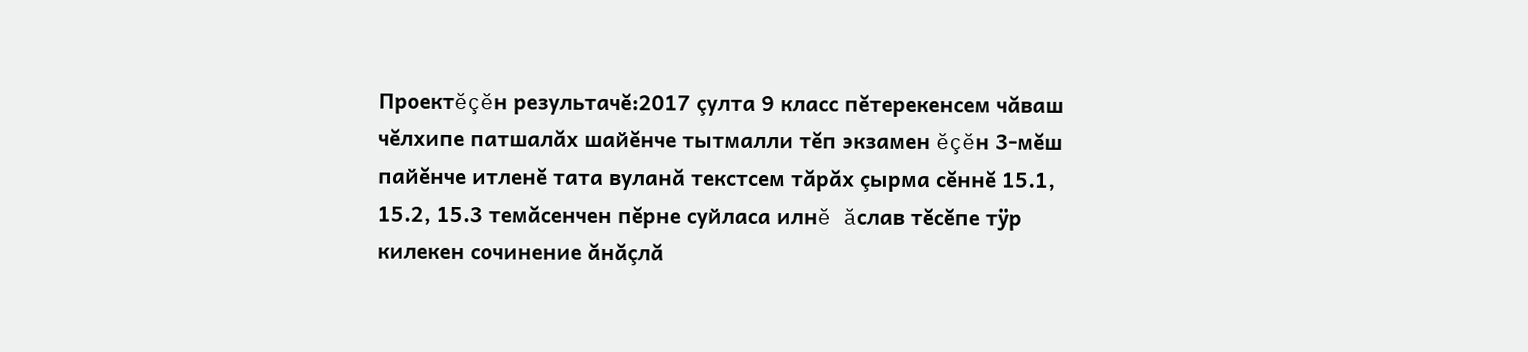Проектĕçĕн результачĕ:2017 çулта 9 класс пĕтерекенсем чăваш чĕлхипе патшалăх шайĕнче тытмалли тĕп экзамен ĕçĕн 3-мĕш пайĕнче итленĕ тата вуланă текстсем тăрăх çырма сĕннĕ 15.1, 15.2, 15.3 темăсенчен пĕрне суйласа илнĕ ăслав тĕсĕпе тÿр килекен сочинение ăнăçлă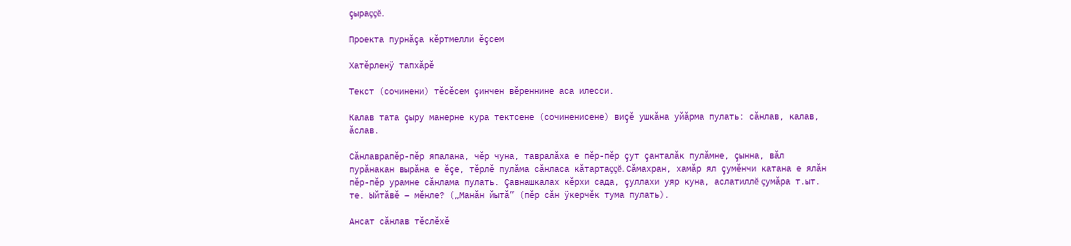çыраççĕ.

Проекта пурнăçа кĕртмелли ĕçсем

Хатĕрленÿ тапхăрĕ

Текст (сочинени) тĕсĕсем çинчен вĕреннине аса илесси.

Калав тата çыру манерне кура тектсене (сочиненисене) виçĕ ушкăна уйăрма пулать: сăнлав, калав, ăслав.

Сăнлаврапĕр-пĕр япалана, чĕр чуна, тавралăха е пĕр-пĕр çут çанталăк пулăмне, çынна, вăл пурăнакан вырăна е ĕçе, тĕрлĕ пулăма сăнласа кăтартаççĕ. Сăмахран, хамăр ял çумĕнчи катана е ялăн пĕр-пĕр урамне сăнлама пулать. Çавнашкалах кĕрхи сада, çуллахи уяр куна, аслатиллĕ çумăра т.ыт. те. Ыйтăвĕ – мĕнле? („Манăн йытă” (пĕр сăн ÿкерчĕк тума пулать).

Ансат сăнлав тĕслĕхĕ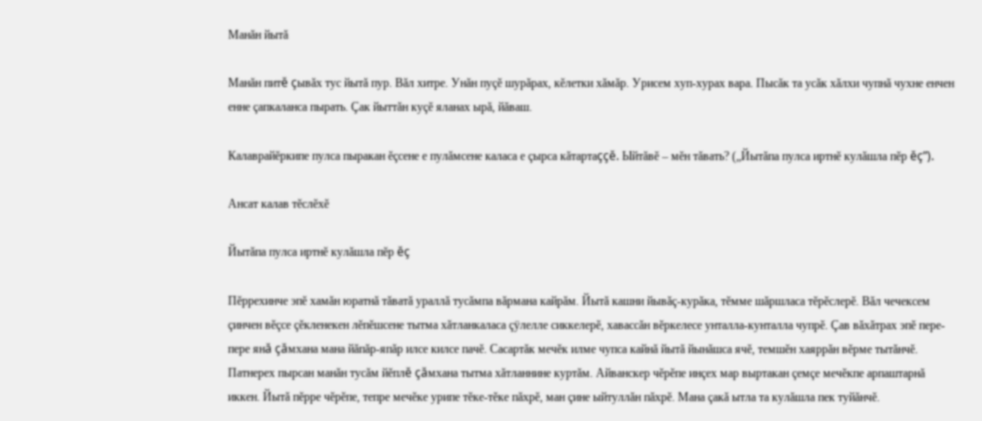Манăн йытă

Манăн питĕ çывăх тус йытă пур. Вăл хитре. Унăн пуçĕ шурăрах, кĕлетки хăмăр. Урисем хуп-хурах вара. Пысăк та усăк хăлхи чупнă чухне енчен енне çапкаланса пырать. Çак йыттăн куçĕ яланах ырă, йăваш.

Калаврайĕркипе пулса пыракан ĕçсене е пулăмсене каласа е çырса кăтартаççĕ. Ыйтăвĕ – мĕн тăвать? („Йытăпа пулса иртнĕ кулăшла пĕр ĕç”).

Ансат калав тĕслĕхĕ

Йытăпа пулса иртнĕ кулăшла пĕр ĕç

Пĕррехинче эпĕ хамăн юратнă тăватă ураллă тусăмпа вăрмана кайрăм. Йытă кашни йывăç-курăка, тĕмме шăршласа тĕрĕслерĕ. Вăл чечексем çинчен вĕçсе çĕкленекен лĕпĕшсене тытма хăтланкаласа çÿлелле сиккелерĕ, хавассăн вĕркелесе унталла-кунталла чупрĕ. Çав вăхăтрах эпĕ пере-пере янă çăмхана мана йăпăр-япăр илсе килсе пачĕ. Сасартăк мечĕк илме чупса кайнă йытă йынăшса ячĕ, темшĕн хаяррăн вĕрме тытăнчĕ. Патнерех пырсан манăн тусăм йĕплĕ çăмхана тытма хăтланнине куртăм. Айванскер чĕрĕпе инçех мар выртакан çемçе мечĕкпе арпаштарнă иккен. Йытă пĕрре чĕрĕпе, тепре мечĕке урипе тĕке-тĕке пăхрĕ, ман çине ыйтуллăн пăхрĕ. Мана çакă ытла та кулăшла пек туйăнчĕ.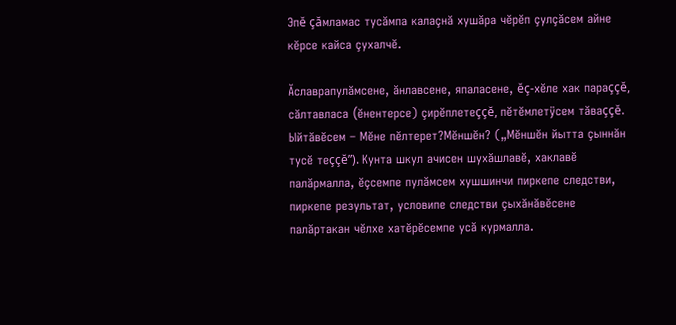Эпĕ çăмламас тусăмпа калаçнă хушăра чĕрĕп çулçăсем айне кĕрсе кайса çухалчĕ.

Ăславрапулăмсене, ăнлавсене, япаласене, ĕç-хĕле хак параççĕ, сăлтавласа (ĕнентерсе) çирĕплетеççĕ, пĕтĕмлетÿсем тăваççĕ. Ыйтăвĕсем – Мĕне пĕлтерет?Мĕншĕн? („Мĕншĕн йытта çыннăн тусĕ теççĕ”). Кунта шкул ачисен шухăшлавĕ, хаклавĕ палăрмалла, ĕçсемпе пулăмсем хушшинчи пиркепе следстви, пиркепе результат, условипе следстви çыхăнăвĕсене палăртакан чĕлхе хатĕрĕсемпе усă курмалла.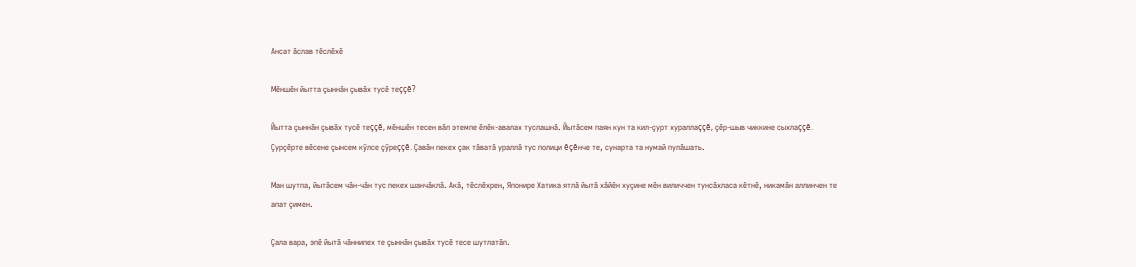Ансат ăслав тĕслĕхĕ

Мĕншĕн йытта çыннăн çывăх тусĕ теççĕ?

Йытта çыннăн çывăх тусĕ теççĕ, мĕншĕн тесен вăл этемпе ĕлĕк-авалах туслашнă. Йытăсем паян кун та кил-çурт хураллаççĕ, çĕр-шыв чиккине сыхлаççĕ. Çурçĕрте вĕсене çынсем кÿлсе çÿреççĕ. Çавăн пекех çак тăватă ураллă тус полици ĕçĕнче те, сунарта та нумай пулăшать.

Ман шутпа, йытăсем чăн-чăн тус пекех шанчăклă. Акă, тĕслĕхрен, Японире Хатика ятлă йытă хăйĕн хуçине мĕн виличчен тунсăхласа кĕтнĕ, никамăн аллинчен те апат çимен.

Çала вара, эпĕ йытă чăннипех те çыннăн çывăх тусĕ тесе шутлатăп.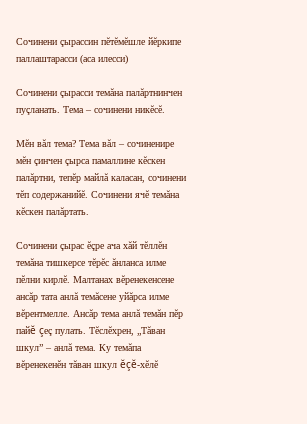Сочинени çырассин пĕтĕмĕшле йĕркипе паллаштарасси (аса илесси)

Сочинени çырасси темăна палăртнинчен пуçланать. Тема – сочинени никĕсĕ.

Мĕн вăл тема? Тема вăл – сочиненире мĕн çинчен çырса памаллине кĕскен палăртни, тепĕр майлă каласан, сочинени тĕп содержанийĕ. Сочинени ячĕ темăна кĕскен палăртать.

Сочинени çырас ĕçре ача хăй тĕллĕн темăна тишкерсе тĕрĕс ăнланса илме пĕлни кирлĕ. Малтанах вĕренекенсене ансăр тата анлă темăсене уйăрса илме вĕрентмелле. Ансăр тема анлă темăн пĕр пайĕ çеç пулать. Тĕслĕхрен, „Тăван шкул” – анлă тема. Ку темăпа вĕренекенĕн тăван шкул ĕçĕ-хĕлĕ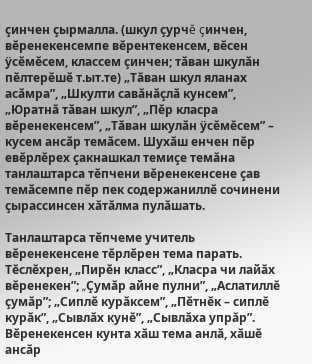çинчен çырмалла. (шкул çурчĕ çинчен, вĕренекенсемпе вĕрентекенсем, вĕсен ÿсĕмĕсем, классем çинчен; тăван шкулăн пĕлтерĕшĕ т.ыт.те) „Тăван шкул яланах асăмра”, „Шкулти савăнăçлă кунсем”, „Юратнă тăван шкул”, „Пĕр класра вĕренекенсем”, „Тăван шкулăн ÿсĕмĕсем” – кусем ансăр темăсем. Шухăш енчен пĕр евĕрлĕрех çакнашкал темиçе темăна танлаштарса тĕпчени вĕренекенсене çав темăсемпе пĕр пек содержаниллĕ сочинени çырассинсен хăтăлма пулăшать.

Танлаштарса тĕпчеме учитель вĕренекенсене тĕрлĕрен тема парать. Тĕслĕхрен, „Пирĕн класс”, „Класра чи лайăх вĕренекен”; „Çумăр айне пулни”, „Аслатиллĕ çумăр”; „Сиплĕ курăксем”, „Пĕтнĕк – сиплĕ курăк”, „Сывлăх кунĕ”, „Сывлăха упрăр”. Вĕренекенсен кунта хăш тема анлă, хăшĕ ансăр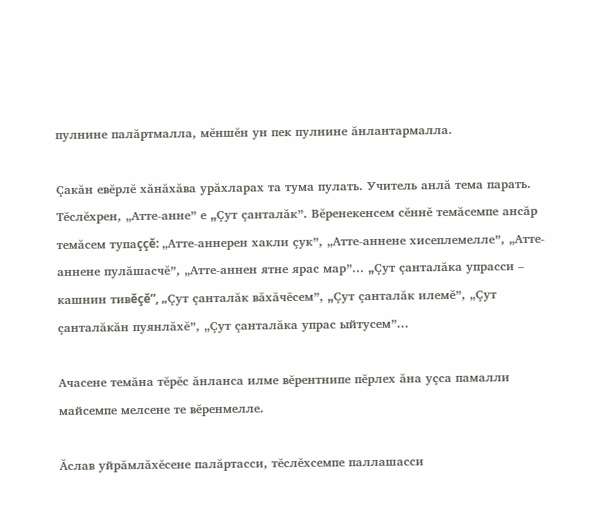пулнине палăртмалла, мĕншĕн ун пек пулнине ăнлантармалла.

Çакăн евĕрлĕ хăнăхăва урăхларах та тума пулать. Учитель анлă тема парать. Тĕслĕхрен, „Атте-анне” е „Çут çанталăк”. Вĕренекенсем сĕннĕ темăсемпе ансăр темăсем тупаççĕ: „Атте-аннерен хакли çук”, „Атте-аннене хисеплемелле”, „Атте-аннене пулăшасчĕ”, „Атте-аннен ятне ярас мар”... „Çут çанталăка упрасси – кашнин тивĕçĕ”, „Çут çанталăк вăхăчĕсем”, „Çут çанталăк илемĕ”, „Çут çанталăкăн пуянлăхĕ”, „Çут çанталăка упрас ыйтусем”...

Ачасене темăна тĕрĕс ăнланса илме вĕрентнипе пĕрлех ăна уçса памалли майсемпе мелсене те вĕренмелле.

Ăслав уйрăмлăхĕсене палăртасси, тĕслĕхсемпе паллашасси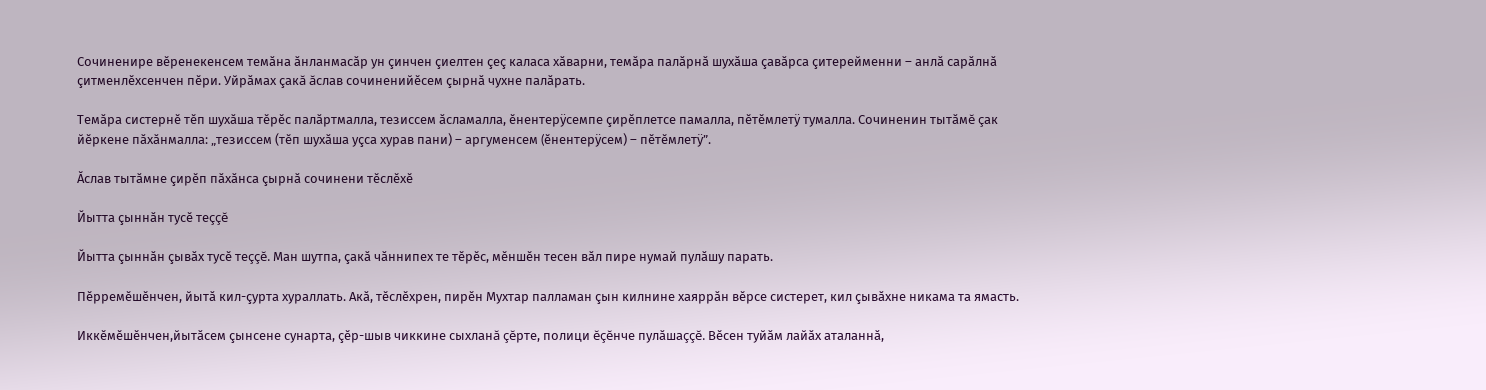Сочиненире вĕренекенсем темăна ăнланмасăр ун çинчен çиелтен çеç каласа хăварни, темăра палăрнă шухăша çавăрса çитерейменни – анлă сарăлнă çитменлĕхсенчен пĕри. Уйрăмах çакă ăслав сочиненийĕсем çырнă чухне палăрать.

Темăра систернĕ тĕп шухăша тĕрĕс палăртмалла, тезиссем ăсламалла, ĕнентерÿсемпе çирĕплетсе памалла, пĕтĕмлетÿ тумалла. Сочиненин тытăмĕ çак йĕркене пăхăнмалла: „тезиссем (тĕп шухăша уçса хурав пани) – аргуменсем (ĕнентерÿсем) – пĕтĕмлетÿ”.

Ăслав тытăмне çирĕп пăхăнса çырнă сочинени тĕслĕхĕ

Йытта çыннăн тусĕ теççĕ

Йытта çыннăн çывăх тусĕ теççĕ. Ман шутпа, çакă чăннипех те тĕрĕс, мĕншĕн тесен вăл пире нумай пулăшу парать.

Пĕрремĕшĕнчен, йытă кил-çурта хураллать. Акă, тĕслĕхрен, пирĕн Мухтар палламан çын килнине хаяррăн вĕрсе систерет, кил çывăхне никама та ямасть.

Иккĕмĕшĕнчен,йытăсем çынсене сунарта, çĕр-шыв чиккине сыхланă çĕрте, полици ĕçĕнче пулăшаççĕ. Вĕсен туйăм лайăх аталаннă,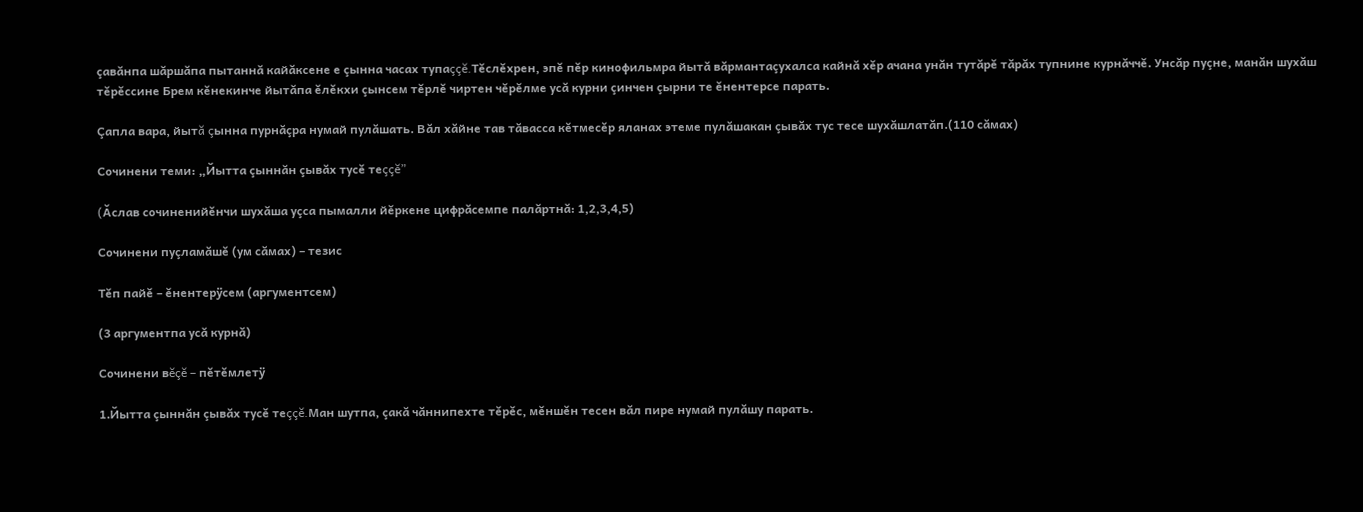çавăнпа шăршăпа пытаннă кайăксене е çынна часах тупаççĕ.Тĕслĕхрен, эпĕ пĕр кинофильмра йытă вăрмантаçухалса кайнă хĕр ачана унăн тутăрĕ тăрăх тупнине курнăччĕ. Унсăр пуçне, манăн шухăш тĕрĕссине Брем кĕнекинче йытăпа ĕлĕкхи çынсем тĕрлĕ чиртен чĕрĕлме усă курни çинчен çырни те ĕнентерсе парать.

Çапла вара, йытă çынна пурнăçра нумай пулăшать. Вăл хăйне тав тăвасса кĕтмесĕр яланах этеме пулăшакан çывăх тус тесе шухăшлатăп.(110 сăмах)

Сочинени теми: „Йытта çыннăн çывăх тусĕ теççĕ”

(Ăслав сочиненийĕнчи шухăша уçса пымалли йĕркене цифрăсемпе палăртнă: 1,2,3,4,5)

Сочинени пуçламăшĕ (ум сăмах) – тезис

Тĕп пайĕ – ĕнентерÿсем (аргументсем)

(3 аргументпа усă курнă)

Сочинени вĕçĕ – пĕтĕмлетÿ

1.Йытта çыннăн çывăх тусĕ теççĕ.Ман шутпа, çакă чăннипехте тĕрĕс, мĕншĕн тесен вăл пире нумай пулăшу парать.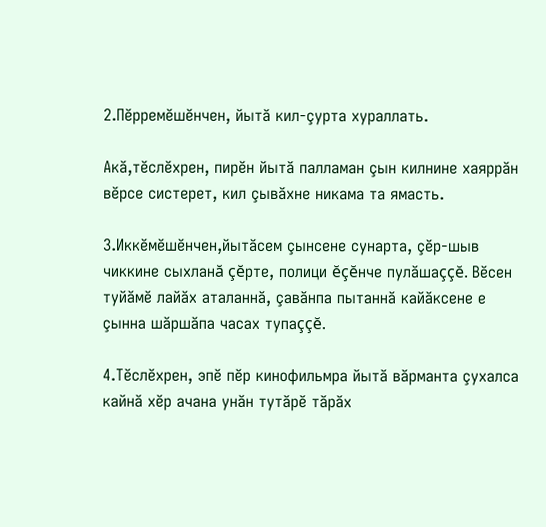2.Пĕрремĕшĕнчен, йытă кил-çурта хураллать.

Акă,тĕслĕхрен, пирĕн йытă палламан çын килнине хаяррăн вĕрсе систерет, кил çывăхне никама та ямасть.

3.Иккĕмĕшĕнчен,йытăсем çынсене сунарта, çĕр-шыв чиккине сыхланă çĕрте, полици ĕçĕнче пулăшаççĕ. Вĕсен туйăмĕ лайăх аталаннă, çавăнпа пытаннă кайăксене е çынна шăршăпа часах тупаççĕ.

4.Тĕслĕхрен, эпĕ пĕр кинофильмра йытă вăрманта çухалса кайнă хĕр ачана унăн тутăрĕ тăрăх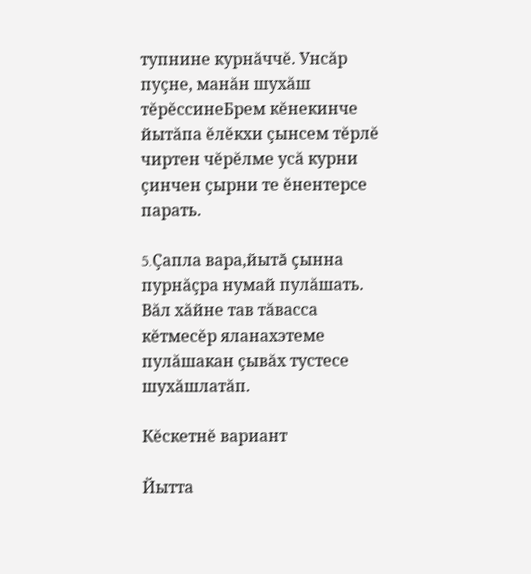тупнине курнăччĕ. Унсăр пуçне, манăн шухăш тĕрĕссинеБрем кĕнекинче йытăпа ĕлĕкхи çынсем тĕрлĕ чиртен чĕрĕлме усă курни çинчен çырни те ĕнентерсе парать.

5.Çапла вара,йытă çынна пурнăçра нумай пулăшать. Вăл хăйне тав тăвасса кĕтмесĕр яланахэтеме пулăшакан çывăх тустесе шухăшлатăп.

Кĕскетнĕ вариант

Йытта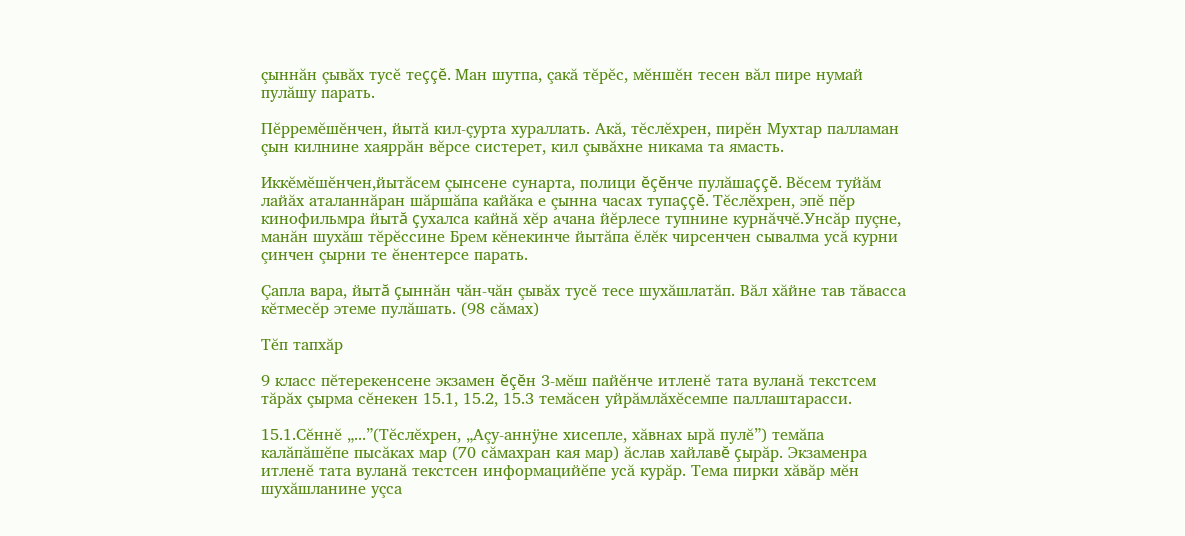çыннăн çывăх тусĕ теççĕ. Ман шутпа, çакă тĕрĕс, мĕншĕн тесен вăл пире нумай пулăшу парать.

Пĕрремĕшĕнчен, йытă кил-çурта хураллать. Акă, тĕслĕхрен, пирĕн Мухтар палламан çын килнине хаяррăн вĕрсе систерет, кил çывăхне никама та ямасть.

Иккĕмĕшĕнчен,йытăсем çынсене сунарта, полици ĕçĕнче пулăшаççĕ. Вĕсем туйăм лайăх аталаннăран шăршăпа кайăка е çынна часах тупаççĕ. Тĕслĕхрен, эпĕ пĕр кинофильмра йытă çухалса кайнă хĕр ачана йĕрлесе тупнине курнăччĕ.Унсăр пуçне, манăн шухăш тĕрĕссине Брем кĕнекинче йытăпа ĕлĕк чирсенчен сывалма усă курни çинчен çырни те ĕнентерсе парать.

Çапла вара, йытă çыннăн чăн-чăн çывăх тусĕ тесе шухăшлатăп. Вăл хăйне тав тăвасса кĕтмесĕр этеме пулăшать. (98 сăмах)

Тĕп тапхăр

9 класс пĕтерекенсене экзамен ĕçĕн 3-мĕш пайĕнче итленĕ тата вуланă текстсем тăрăх çырма сĕнекен 15.1, 15.2, 15.3 темăсен уйрăмлăхĕсемпе паллаштарасси.

15.1.Сĕннĕ „...”(Тĕслĕхрен, „Аçу-аннÿне хисепле, хăвнах ырă пулĕ”) темăпа калăпăшĕпе пысăках мар (70 сăмахран кая мар) ăслав хайлавĕ çырăр. Экзаменра итленĕ тата вуланă текстсен информацийĕпе усă курăр. Тема пирки хăвăр мĕн шухăшланине уçса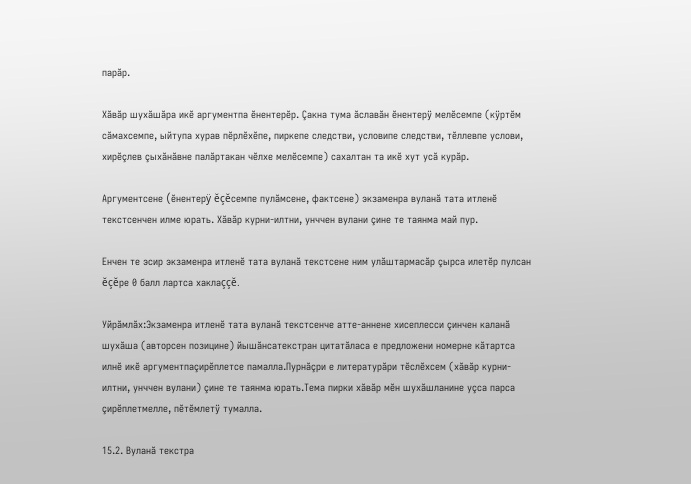парăр.

Хăвăр шухăшăра икĕ аргументпа ĕнентерĕр. Çакна тума ăславăн ĕнентерÿ мелĕсемпе (кÿртĕм сăмахсемпе, ыйтупа хурав пĕрлĕхĕпе, пиркепе следстви, условипе следстви, тĕллевпе услови, хирĕçлев çыхăнăвне палăртакан чĕлхе мелĕсемпе) сахалтан та икĕ хут усă курăр.

Аргументсене (ĕнентерÿ ĕçĕсемпе пулăмсене, фактсене) экзаменра вуланă тата итленĕ текстсенчен илме юрать. Хăвăр курни-илтни, унччен вулани çине те таянма май пур.

Енчен те эсир экзаменра итленĕ тата вуланă текстсене ним улăштармасăр çырса илетĕр пулсан ĕçĕре 0 балл лартса хаклаççĕ.

Уйрăмлăх:Экзаменра итленĕ тата вуланă текстсенче атте-аннене хисеплесси çинчен каланă шухăша (авторсен позицине) йышăнсатекстран цитатăласа е предложени номерне кăтартса илнĕ икĕ аргументпаçирĕплетсе памалла.Пурнăçри е литературăри тĕслĕхсем (хăвăр курни-илтни, унччен вулани) çине те таянма юрать.Тема пирки хăвăр мĕн шухăшланине уçса парса çирĕплетмелле, пĕтĕмлетÿ тумалла.

15.2. Вуланă текстра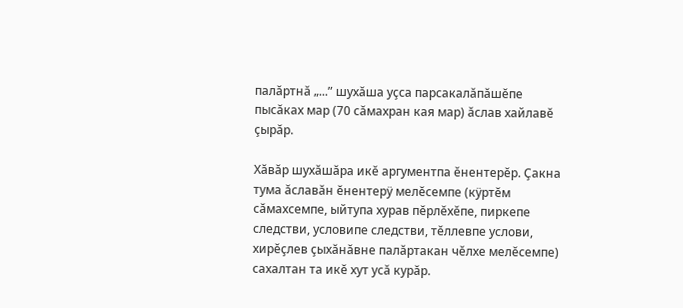палăртнă „...” шухăша уçса парсакалăпăшĕпе пысăках мар (70 сăмахран кая мар) ăслав хайлавĕ çырăр.

Хăвăр шухăшăра икĕ аргументпа ĕнентерĕр. Çакна тума ăславăн ĕнентерÿ мелĕсемпе (кÿртĕм сăмахсемпе, ыйтупа хурав пĕрлĕхĕпе, пиркепе следстви, условипе следстви, тĕллевпе услови, хирĕçлев çыхăнăвне палăртакан чĕлхе мелĕсемпе) сахалтан та икĕ хут усă курăр.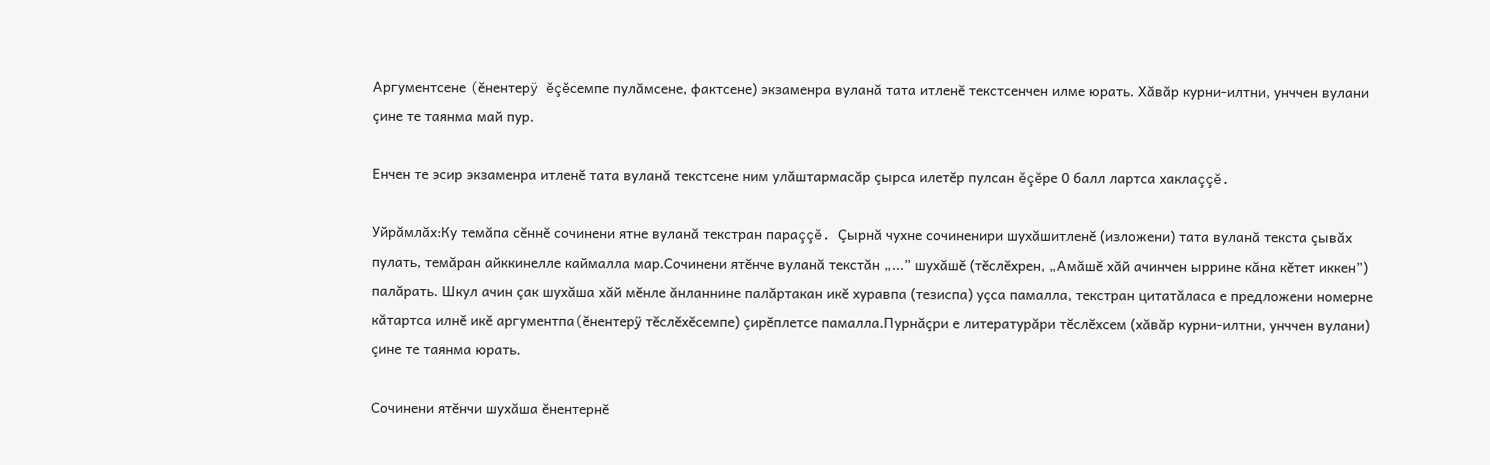Аргументсене (ĕнентерÿ ĕçĕсемпе пулăмсене, фактсене) экзаменра вуланă тата итленĕ текстсенчен илме юрать. Хăвăр курни-илтни, унччен вулани çине те таянма май пур.

Енчен те эсир экзаменра итленĕ тата вуланă текстсене ним улăштармасăр çырса илетĕр пулсан ĕçĕре 0 балл лартса хаклаççĕ.

Уйрăмлăх:Ку темăпа сĕннĕ сочинени ятне вуланă текстран параççĕ. Çырнă чухне сочиненири шухăшитленĕ (изложени) тата вуланă текста çывăх пулать, темăран айккинелле каймалла мар.Сочинени ятĕнче вуланă текстăн „...” шухăшĕ (тĕслĕхрен, „Амăшĕ хăй ачинчен ыррине кăна кĕтет иккен”) палăрать. Шкул ачин çак шухăша хăй мĕнле ăнланнине палăртакан икĕ хуравпа (тезиспа) уçса памалла, текстран цитатăласа е предложени номерне кăтартса илнĕ икĕ аргументпа(ĕнентерÿ тĕслĕхĕсемпе) çирĕплетсе памалла.Пурнăçри е литературăри тĕслĕхсем (хăвăр курни-илтни, унччен вулани) çине те таянма юрать.

Сочинени ятĕнчи шухăша ĕнентернĕ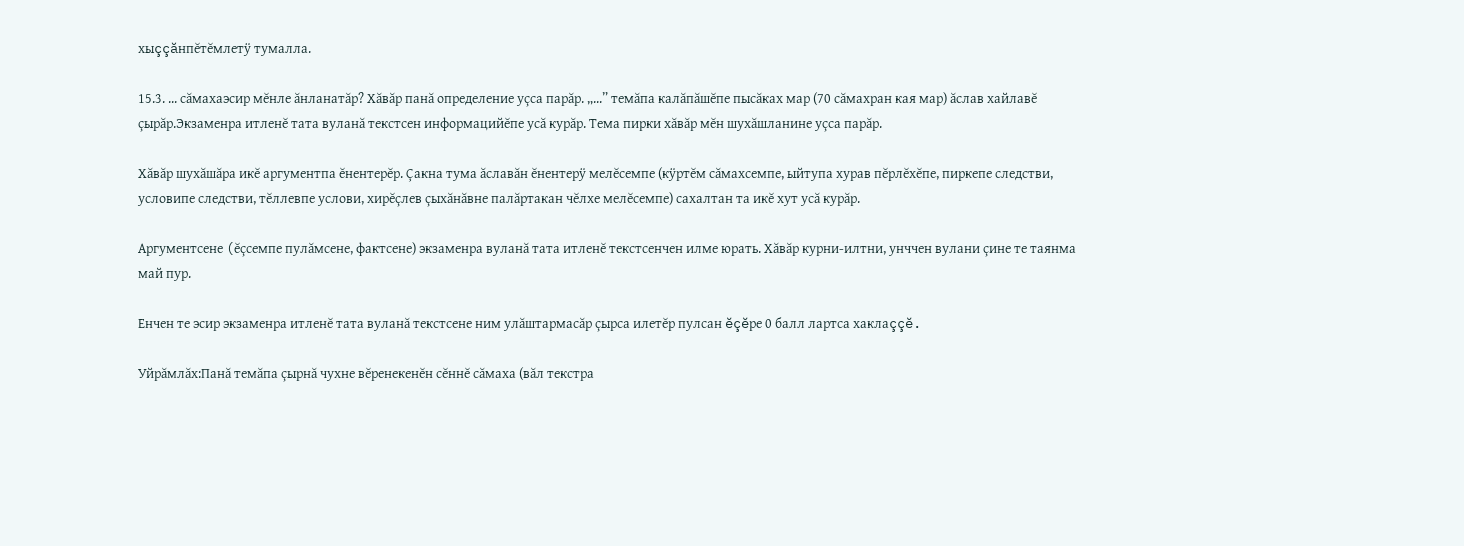хыççăнпĕтĕмлетÿ тумалла.

15.3. ... сăмахаэсир мĕнле ăнланатăр? Хăвăр панă определение уçса парăр. „...” темăпа калăпăшĕпе пысăках мар (70 сăмахран кая мар) ăслав хайлавĕ çырăр.Экзаменра итленĕ тата вуланă текстсен информацийĕпе усă курăр. Тема пирки хăвăр мĕн шухăшланине уçса парăр.

Хăвăр шухăшăра икĕ аргументпа ĕнентерĕр. Çакна тума ăславăн ĕнентерÿ мелĕсемпе (кÿртĕм сăмахсемпе, ыйтупа хурав пĕрлĕхĕпе, пиркепе следстви, условипе следстви, тĕллевпе услови, хирĕçлев çыхăнăвне палăртакан чĕлхе мелĕсемпе) сахалтан та икĕ хут усă курăр.

Аргументсене (ĕçсемпе пулăмсене, фактсене) экзаменра вуланă тата итленĕ текстсенчен илме юрать. Хăвăр курни-илтни, унччен вулани çине те таянма май пур.

Енчен те эсир экзаменра итленĕ тата вуланă текстсене ним улăштармасăр çырса илетĕр пулсан ĕçĕре 0 балл лартса хаклаççĕ.

Уйрăмлăх:Панă темăпа çырнă чухне вĕренекенĕн сĕннĕ сăмаха (вăл текстра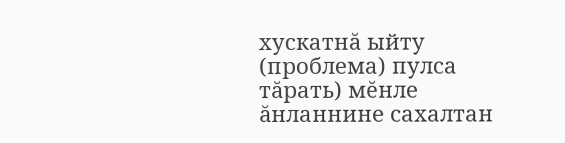хускатнă ыйту (проблема) пулса тăрать) мĕнле ăнланнине сахалтан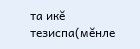та икĕ тезиспа(мĕнле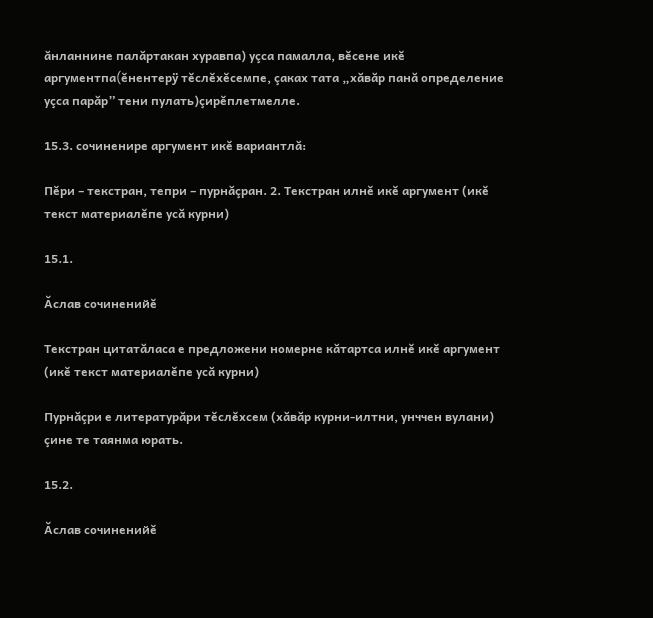ăнланнине палăртакан хуравпа) уçса памалла, вĕсене икĕ аргументпа(ĕнентерÿ тĕслĕхĕсемпе, çаках тата „хăвăр панă определение уçса парăр” тени пулать)çирĕплетмелле.

15.3. сочиненире аргумент икĕ вариантлă:

Пĕри – текстран, тепри – пурнăçран. 2. Текстран илнĕ икĕ аргумент (икĕ текст материалĕпе усă курни)

15.1.

Ăслав сочиненийĕ

Текстран цитатăласа е предложени номерне кăтартса илнĕ икĕ аргумент (икĕ текст материалĕпе усă курни)

Пурнăçри е литературăри тĕслĕхсем (хăвăр курни-илтни, унччен вулани) çине те таянма юрать.

15.2.

Ăслав сочиненийĕ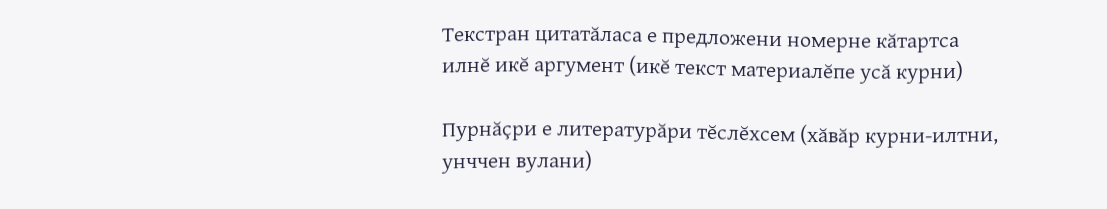Текстран цитатăласа е предложени номерне кăтартса илнĕ икĕ аргумент (икĕ текст материалĕпе усă курни)

Пурнăçри е литературăри тĕслĕхсем (хăвăр курни-илтни, унччен вулани)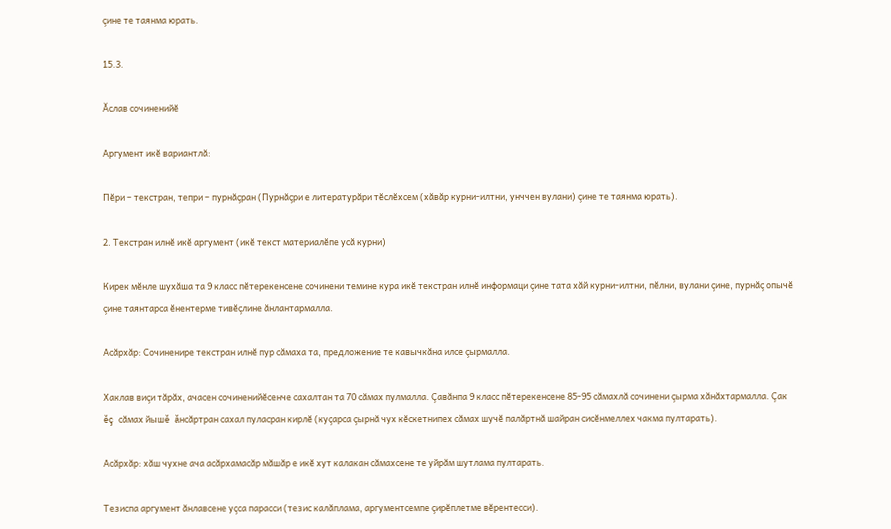çине те таянма юрать.

15.3.

Ăслав сочиненийĕ

Аргумент икĕ вариантлă:

Пĕри – текстран, тепри – пурнăçран (Пурнăçри е литературăри тĕслĕхсем (хăвăр курни-илтни, унччен вулани) çине те таянма юрать).

2. Текстран илнĕ икĕ аргумент (икĕ текст материалĕпе усă курни)

Кирек мĕнле шухăша та 9 класс пĕтерекенсене сочинени темине кура икĕ текстран илнĕ информаци çине тата хăй курни-илтни, пĕлни, вулани çине, пурнăç опычĕ çине таянтарса ĕнентерме тивĕçлине ăнлантармалла.

Асăрхăр: Сочиненире текстран илнĕ пур сăмаха та, предложение те кавычкăна илсе çырмалла.

Хаклав виçи тăрăх, ачасен сочиненийĕсенче сахалтан та 70 сăмах пулмалла. Çавăнпа 9 класс пĕтерекенсене 85-95 сăмахлă сочинени çырма хăнăхтармалла. Çак ĕç сăмах йышĕ ăнсăртран сахал пуласран кирлĕ (куçарса çырнă чух кĕскетнипех сăмах шучĕ палăртнă шайран сисĕнмеллех чакма пултарать).

Асăрхăр: хăш чухне ача асăрхамасăр мăшăр е икĕ хут калакан сăмахсене те уйрăм шутлама пултарать.

Тезиспа аргумент ăнлавсене уçса парасси (тезис калăплама, аргументсемпе çирĕплетме вĕрентесси).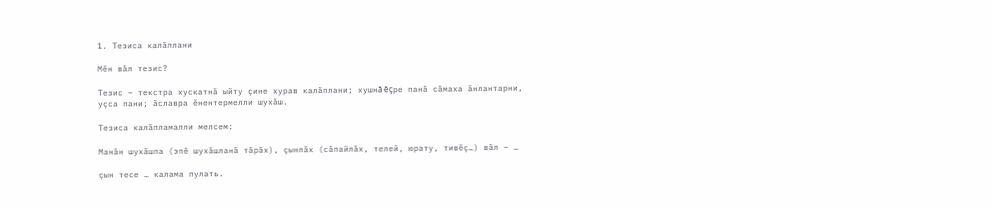1. Тезиса калăплани

Мĕн вăл тезис?

Тезис – текстра хускатнă ыйту çине хурав калăплани; хушнă ĕçре панă сăмаха ăнлантарни, уçса пани; ăславра ĕнентермелли шухăш.

Тезиса калăпламалли мелсем:

Манăн шухăшпа (эпĕ шухăшланă тăрăх), çынлăх (сăпайлăх, телей, юрату, тивĕç…) вăл – …

çын тесе … калама пулать.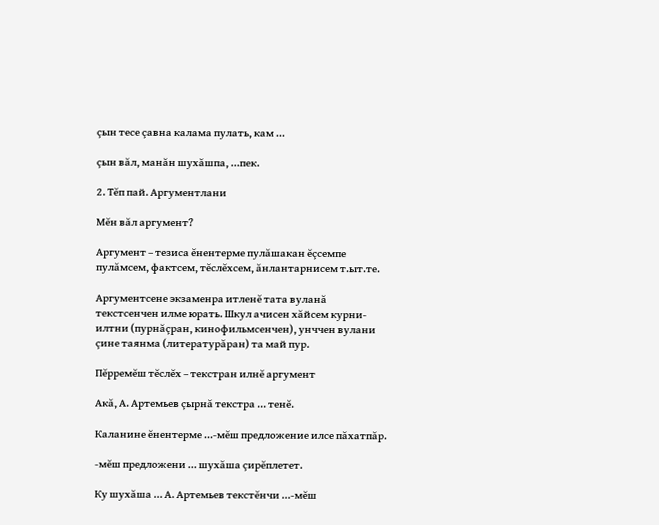çын тесе çавна калама пулать, кам …

çын вăл, манăн шухăшпа, …пек.

2. Тĕп пай. Аргументлани

Мĕн вăл аргумент?

Аргумент – тезиса ĕнентерме пулăшакан ĕçсемпе пулăмсем, фактсем, тĕслĕхсем, ăнлантарнисем т.ыт.те.

Аргументсене экзаменра итленĕ тата вуланă текстсенчен илме юрать. Шкул ачисен хăйсем курни-илтни (пурнăçран, кинофильмсенчен), унччен вулани çине таянма (литературăран) та май пур.

Пĕрремĕш тĕслĕх – текстран илнĕ аргумент

Акă, А. Артемьев çырнă текстра … тенĕ.

Каланине ĕнентерме …-мĕш предложение илсе пăхатпăр.

-мĕш предложени … шухăша çирĕплетет.

Ку шухăша … А. Артемьев текстĕнчи ...-мĕш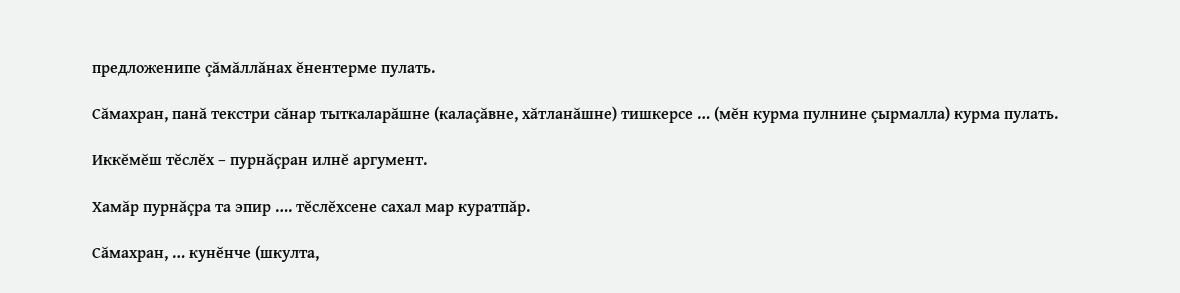предложенипе çăмăллăнах ĕнентерме пулать.

Сăмахран, панă текстри сăнар тыткаларăшне (калаçăвне, хăтланăшне) тишкерсе … (мĕн курма пулнине çырмалла) курма пулать.

Иккĕмĕш тĕслĕх – пурнăçран илнĕ аргумент.

Хамăр пурнăçра та эпир …. тĕслĕхсене сахал мар куратпăр.

Сăмахран, … кунĕнче (шкулта,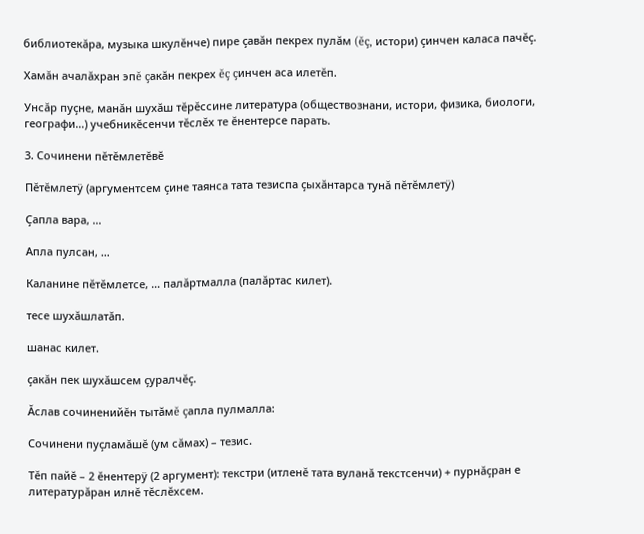библиотекăра, музыка шкулĕнче) пире çавăн пекрех пулăм (ĕç, истори) çинчен каласа пачĕç.

Хамăн ачалăхран эпĕ çакăн пекрех ĕç çинчен аса илетĕп.

Унсăр пуçне, манăн шухăш тĕрĕссине литература (обществознани, истори, физика, биологи, географи…) учебникĕсенчи тĕслĕх те ĕнентерсе парать.

3. Сочинени пĕтĕмлетĕвĕ

Пĕтĕмлетÿ (аргументсем çине таянса тата тезиспа çыхăнтарса тунă пĕтĕмлетÿ)

Çапла вара, …

Апла пулсан, …

Каланине пĕтĕмлетсе, … палăртмалла (палăртас килет).

тесе шухăшлатăп.

шанас килет.

çакăн пек шухăшсем çуралчĕç.

Ăслав сочиненийĕн тытăмĕ çапла пулмалла:

Сочинени пуçламăшĕ (ум сăмах) – тезис.

Тĕп пайĕ – 2 ĕнентерÿ (2 аргумент): текстри (итленĕ тата вуланă текстсенчи) + пурнăçран е литературăран илнĕ тĕслĕхсем.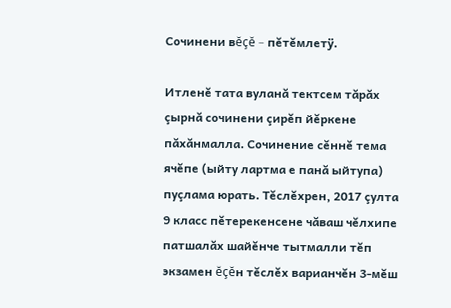Сочинени вĕçĕ – пĕтĕмлетÿ.

Итленĕ тата вуланă тектсем тăрăх çырнă сочинени çирĕп йĕркене пăхăнмалла. Сочинение сĕннĕ тема ячĕпе (ыйту лартма е панă ыйтупа) пуçлама юрать. Тĕслĕхрен, 2017 çулта 9 класс пĕтерекенсене чăваш чĕлхипе патшалăх шайĕнче тытмалли тĕп экзамен ĕçĕн тĕслĕх варианчĕн 3-мĕш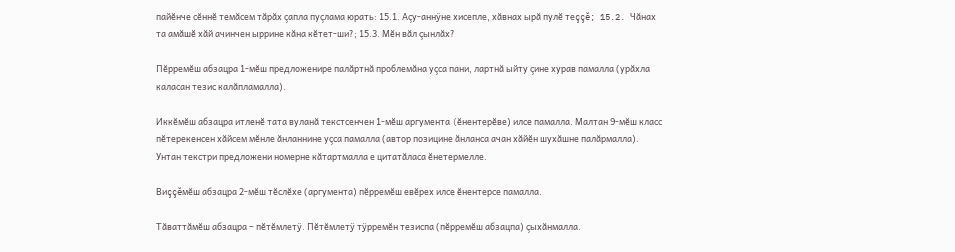пайĕнче сĕннĕ темăсем тăрăх çапла пуçлама юрать: 15.1. Аçу-аннÿне хисепле, хăвнах ырă пулĕ теççĕ; 15.2. Чăнах та амăшĕ хăй ачинчен ыррине кăна кĕтет-ши?; 15.3. Мĕн вăл çынлăх?

Пĕрремĕш абзацра 1-мĕш предложенире палăртнă проблемăна уçса пани, лартнă ыйту çине хурав памалла (урăхла каласан тезис калăпламалла).

Иккĕмĕш абзацра итленĕ тата вуланă текстсенчен 1-мĕш аргумента (ĕнентерĕве) илсе памалла. Малтан 9-мĕш класс пĕтерекенсен хăйсем мĕнле ăнланнине уçса памалла (автор позицине ăнланса ачан хăйĕн шухăшне палăрмалла). Унтан текстри предложени номерне кăтартмалла е цитатăласа ĕнетермелле.

Виççĕмĕш абзацра 2-мĕш тĕслĕхе (аргумента) пĕрремĕш евĕрех илсе ĕнентерсе памалла.

Тăваттăмĕш абзацра – пĕтĕмлетÿ. Пĕтĕмлетÿ тÿрремĕн тезиспа (пĕрремĕш абзацпа) çыхăнмалла.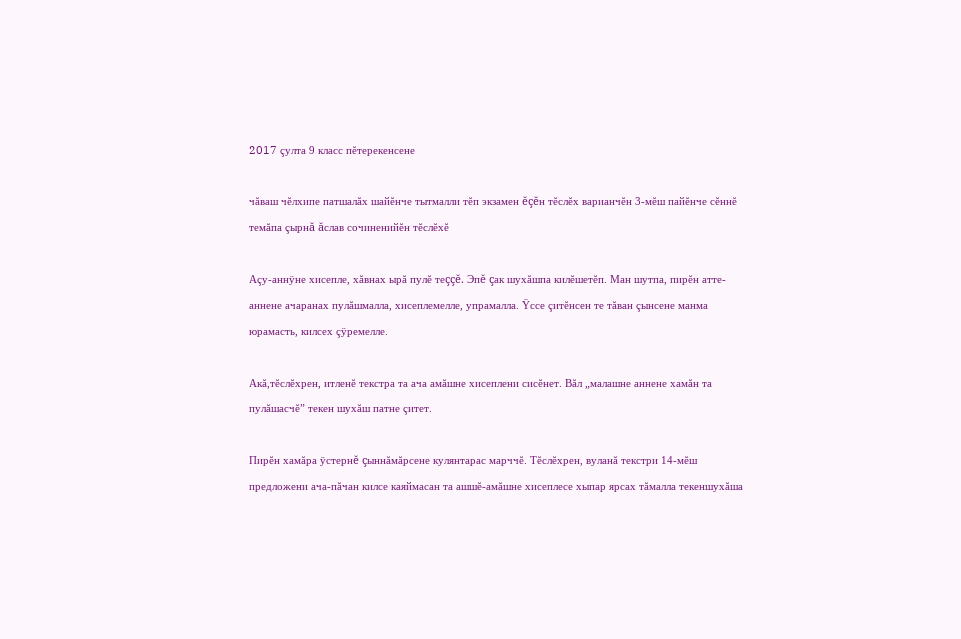2017 çулта 9 класс пĕтерекенсене

чăваш чĕлхипе патшалăх шайĕнче тытмалли тĕп экзамен ĕçĕн тĕслĕх варианчĕн 3-мĕш пайĕнче сĕннĕ темăпа çырнă ăслав сочиненийĕн тĕслĕхĕ

Аçу-аннÿне хисепле, хăвнах ырă пулĕ теççĕ. Эпĕ çак шухăшпа килĕшетĕп. Ман шутпа, пирĕн атте-аннене ачаранах пулăшмалла, хисеплемелле, упрамалла. Ÿссе çитĕнсен те тăван çынсене манма юрамасть, килсех çÿремелле.

Акă,тĕслĕхрен, итленĕ текстра та ача амăшне хисеплени сисĕнет. Вăл „малашне аннене хамăн та пулăшасчĕ” текен шухăш патне çитет.

Пирĕн хамăра ÿстернĕ çыннăмăрсене кулянтарас марччĕ. Тĕслĕхрен, вуланă текстри 14-мĕш предложени ача-пăчан килсе каяймасан та ашшĕ-амăшне хисеплесе хыпар ярсах тăмалла текеншухăша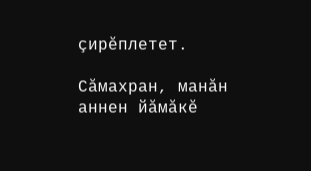çирĕплетет.

Сăмахран, манăн аннен йăмăкĕ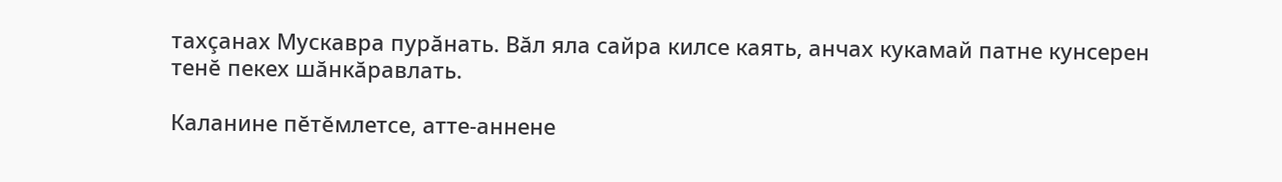тахçанах Мускавра пурăнать. Вăл яла сайра килсе каять, анчах кукамай патне кунсерен тенĕ пекех шăнкăравлать.

Каланине пĕтĕмлетсе, атте-аннене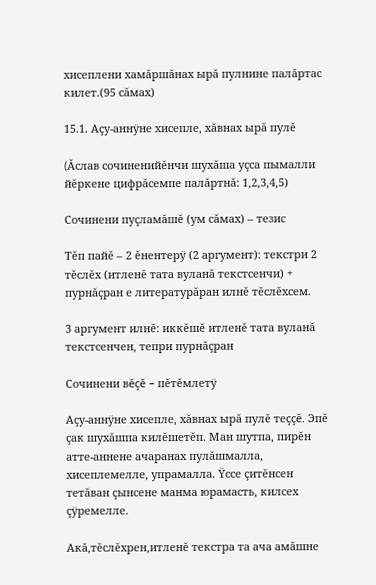хисеплени хамăршăнах ырă пулнине палăртас килет.(95 сăмах)

15.1. Аçу-аннÿне хисепле, хăвнах ырă пулĕ

(Ăслав сочиненийĕнчи шухăша уçса пымалли йĕркене цифрăсемпе палăртнă: 1,2,3,4,5)

Сочинени пуçламăшĕ (ум сăмах) – тезис

Тĕп пайĕ – 2 ĕнентерÿ (2 аргумент): текстри 2 тĕслĕх (итленĕ тата вуланă текстсенчи) + пурнăçран е литературăран илнĕ тĕслĕхсем.

3 аргумент илнĕ: иккĕшĕ итленĕ тата вуланă текстсенчен, тепри пурнăçран

Сочинени вĕçĕ – пĕтĕмлетÿ

Аçу-аннÿне хисепле, хăвнах ырă пулĕ теççĕ. Эпĕ çак шухăшпа килĕшетĕп. Ман шутпа, пирĕн атте-аннене ачаранах пулăшмалла, хисеплемелле, упрамалла. Ÿссе çитĕнсен тетăван çынсене манма юрамасть, килсех çÿремелле.

Акă,тĕслĕхрен,итленĕ текстра та ача амăшне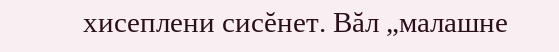хисеплени сисĕнет. Вăл „малашне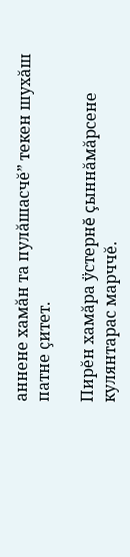аннене хамăн та пулăшасчĕ” текен шухăш патне çитет.

Пирĕн хамăра ÿстернĕ çыннăмăрсене кулянтарас марччĕ.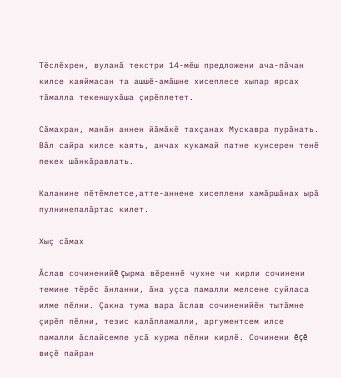Тĕслĕхрен, вуланă текстри 14-мĕш предложени ача-пăчан килсе каяймасан та ашшĕ-амăшне хисеплесе хыпар ярсах тăмалла текеншухăша çирĕплетет.

Сăмахран, манăн аннен йăмăкĕ тахçанах Мускавра пурăнать. Вăл сайра килсе каять, анчах кукамай патне кунсерен тенĕ пекех шăнкăравлать.

Каланине пĕтĕмлетсе,атте-аннене хисеплени хамăршăнах ырă пулнинепалăртас килет.

Хыç сăмах

Ăслав сочиненийĕ çырма вĕреннĕ чухне чи кирли сочинени темине тĕрĕс ăнланни, ăна уçса памалли мелсене суйласа илме пĕлни. Çакна тума вара ăслав сочиненийĕн тытăмне çирĕп пĕлни, тезис калăпламалли, аргументсем илсе памалли ăслайсемпе усă курма пĕлни кирлĕ. Сочинени ĕçĕ виçĕ пайран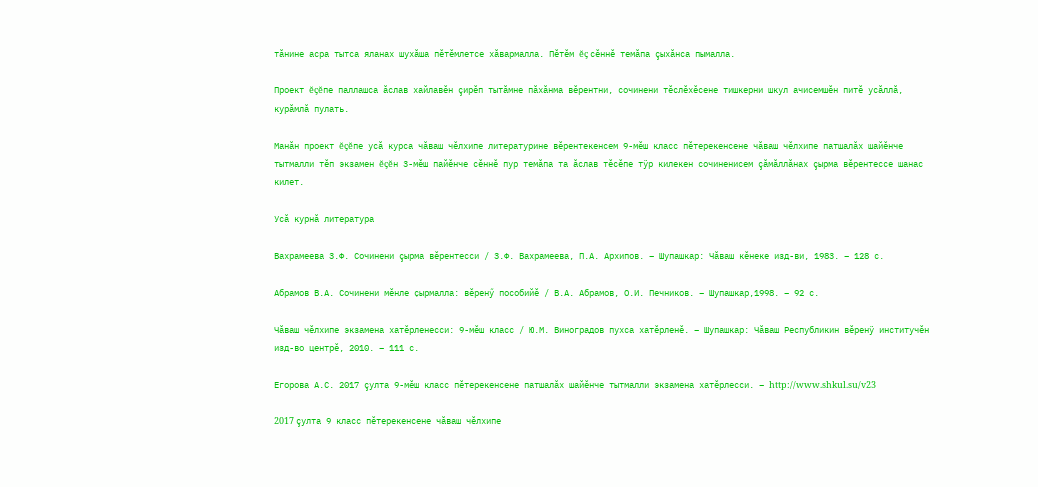тăнине асра тытса яланах шухăша пĕтĕмлетсе хăвармалла. Пĕтĕм ĕç сĕннĕ темăпа çыхăнса пымалла.

Проект ĕçĕпе паллашса ăслав хайлавĕн çирĕп тытăмне пăхăнма вĕрентни, сочинени тĕслĕхĕсене тишкерни шкул ачисемшĕн питĕ усăллă, курăмлă пулать.

Манăн проект ĕçĕпе усă курса чăваш чĕлхипе литературине вĕрентекенсем 9-мĕш класс пĕтерекенсене чăваш чĕлхипе патшалăх шайĕнче тытмалли тĕп экзамен ĕçĕн 3-мĕш пайĕнче сĕннĕ пур темăпа та ăслав тĕсĕпе тÿр килекен сочиненисем çăмăллăнах çырма вĕрентессе шанас килет.

Усă курнă литература

Вахрамеева З.Ф. Сочинени çырма вĕрентесси / З.Ф. Вахрамеева, П.А. Архипов. – Шупашкар: Чăваш кĕнеке изд-ви, 1983. – 128 с.

Абрамов В.А. Сочинени мӗнле ҫырмалла: вӗренӳ пособийӗ / В.А. Абрамов, О.И. Печников. – Шупашкар,1998. – 92 с.

Чăваш чĕлхипе экзамена хатĕрленесси: 9-мĕш класс / Ю.М. Виноградов пухса хатĕрленĕ. – Шупашкар: Чăваш Республикин вĕренÿ институчĕн изд-во центрĕ, 2010. – 111 с.

Егорова А.С. 2017 çулта 9-мĕш класс пĕтерекенсене патшалăх шайĕнче тытмалли экзамена хатĕрлесси. – http://www.shkul.su/v23

2017 çулта 9 класс пĕтерекенсене чăваш чĕлхипе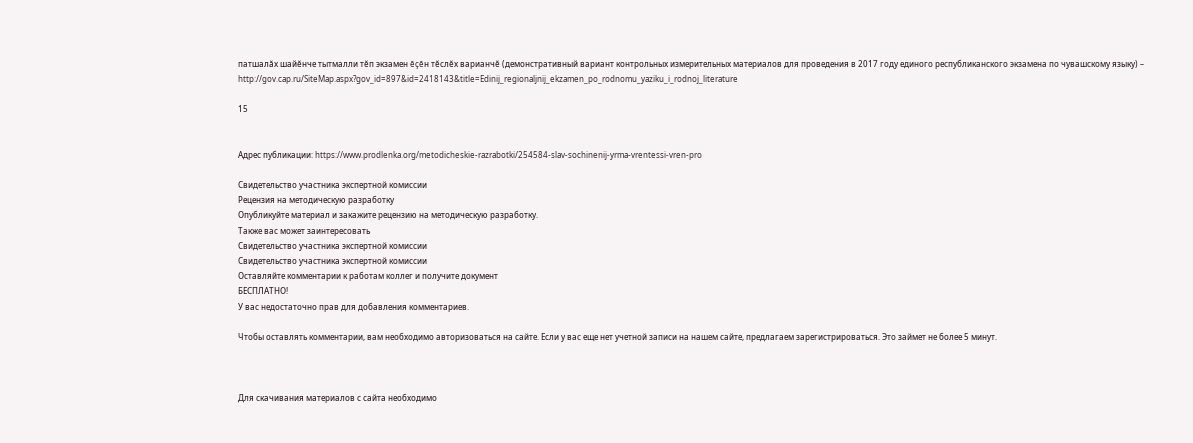патшалăх шайĕнче тытмалли тĕп экзамен ĕçĕн тĕслĕх варианчĕ (демонстративный вариант контрольных измерительных материалов для проведения в 2017 году единого республиканского экзамена по чувашскому языку) – http://gov.cap.ru/SiteMap.aspx?gov_id=897&id=2418143&title=Edinij_regionaljnij_ekzamen_po_rodnomu_yaziku_i_rodnoj_literature

15


Адрес публикации: https://www.prodlenka.org/metodicheskie-razrabotki/254584-slav-sochinenij-yrma-vrentessi-vren-pro

Свидетельство участника экспертной комиссии
Рецензия на методическую разработку
Опубликуйте материал и закажите рецензию на методическую разработку.
Также вас может заинтересовать
Свидетельство участника экспертной комиссии
Свидетельство участника экспертной комиссии
Оставляйте комментарии к работам коллег и получите документ
БЕСПЛАТНО!
У вас недостаточно прав для добавления комментариев.

Чтобы оставлять комментарии, вам необходимо авторизоваться на сайте. Если у вас еще нет учетной записи на нашем сайте, предлагаем зарегистрироваться. Это займет не более 5 минут.



Для скачивания материалов с сайта необходимо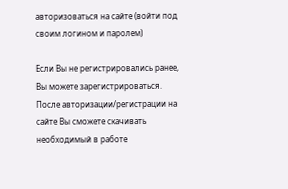авторизоваться на сайте (войти под своим логином и паролем)

Если Вы не регистрировались ранее, Вы можете зарегистрироваться.
После авторизации/регистрации на сайте Вы сможете скачивать необходимый в работе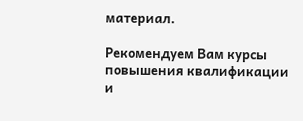материал.

Рекомендуем Вам курсы повышения квалификации и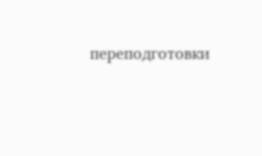переподготовки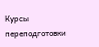Курсы переподготовки